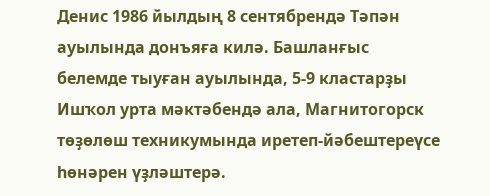Денис 1986 йылдың 8 сентябрендә Тәпән ауылында донъяға килә. Башланғыс белемде тыуған ауылында, 5-9 кластарҙы Ишҡол урта мәктәбендә ала, Магнитогорск төҙөлөш техникумында иретеп-йәбештереүсе һөнәрен үҙләштерә.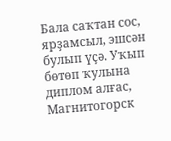Бала саҡтан сос, ярҙамсыл, эшсән булып үҫә. Уҡып бөтөп ҡулына диплом алғас, Магнитогорск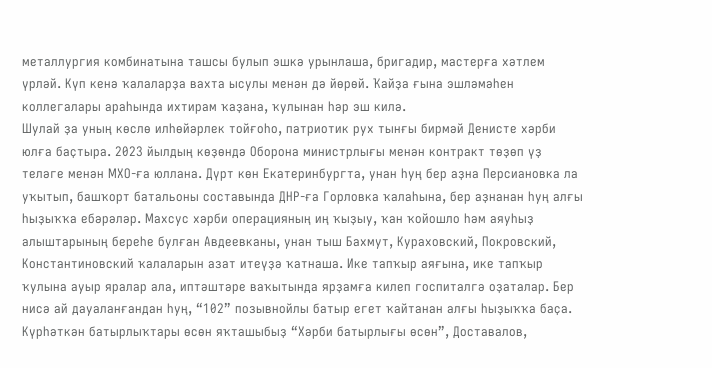металлургия комбинатына ташсы булып эшкә урынлаша, бригадир, мастерға хәтлем үрләй. Күп кенә ҡалаларҙа вахта ысулы менән дә йөрөй. Ҡайҙа ғына эшләмәһен коллегалары араһында ихтирам ҡаҙана, ҡулынан һәр эш килә.
Шулай ҙа уның көслө илһөйәрлек тойғоһо, патриотик рух тынғы бирмәй Денисте хәрби юлға баҫтыра. 2023 йылдың көҙөндә Оборона министрлығы менән контракт төҙөп үҙ теләге менән МХО-ға юллана. Дүрт көн Екатеринбургта, унан һуң бер аҙна Персиановка ла уҡытып, башҡорт батальоны составында ДНР-ға Горловка ҡалаһына, бер аҙнанан һуң алғы һыҙыҡҡа ебәрәләр. Махсус хәрби операцияның иң ҡыҙыу, ҡан ҡойошло һәм аяуһыҙ алыштарының береһе булған Авдеевканы, унан тыш Бахмут, Кураховский, Покровский, Константиновский ҡалаларын азат итеүҙә ҡатнаша. Ике тапҡыр аяғына, ике тапҡыр ҡулына ауыр яралар ала, иптәштәре ваҡытында ярҙамға килеп госпиталгә оҙаталар. Бер нисә ай дауаланғандан һуң, “102” позывнойлы батыр егет ҡайтанан алғы һыҙыҡҡа баҫа.
Күрһәткән батырлыҡтары өсөн яҡташыбыҙ “Хәрби батырлығы өсөн”, Доставалов,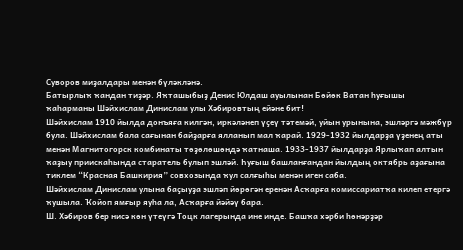Суворов миҙалдары менән бүләкләнә.
Батырлыҡ ҡандан тиҙәр. Яҡташыбыҙ Денис Юлдаш ауылынан Бөйөк Ватан һуғышы ҡаһарманы Шәйхислам Динислам улы Хәбировтың ейәне бит!
Шәйхислам 1910 йылда донъяға килгән, иркәләнеп үҫеү тәтемәй, уйын урынына, эшләргә мәжбүр була. Шәйхислам бала сағынан байҙарға ялланып мал ҡарай. 1929-1932 йылдарҙа үҙенең аты менән Магнитогорск комбинаты төҙөлөшөндә ҡатнаша. 1933-1937 йылдарҙа Ярлыҡап алтын ҡаҙыу приискаһында старатель булып эшләй. Һуғыш башланғандан йылдың октябрь аҙағына тиклем “Красная Башкирия” совхозында ҡул салғыһы менән иген саба.
Шәйхислам Динислам улына баҫыуҙа эшләп йөрөгән еренән Асҡарға комиссариатҡа килеп етергә ҡушыла. Ҡойоп ямғыр яуһа ла, Асҡарға йәйәү бара.
Ш. Хәбиров бер нисә көн үтеүгә Тоцк лагерында ине инде. Башҡа хәрби һөнәрҙәр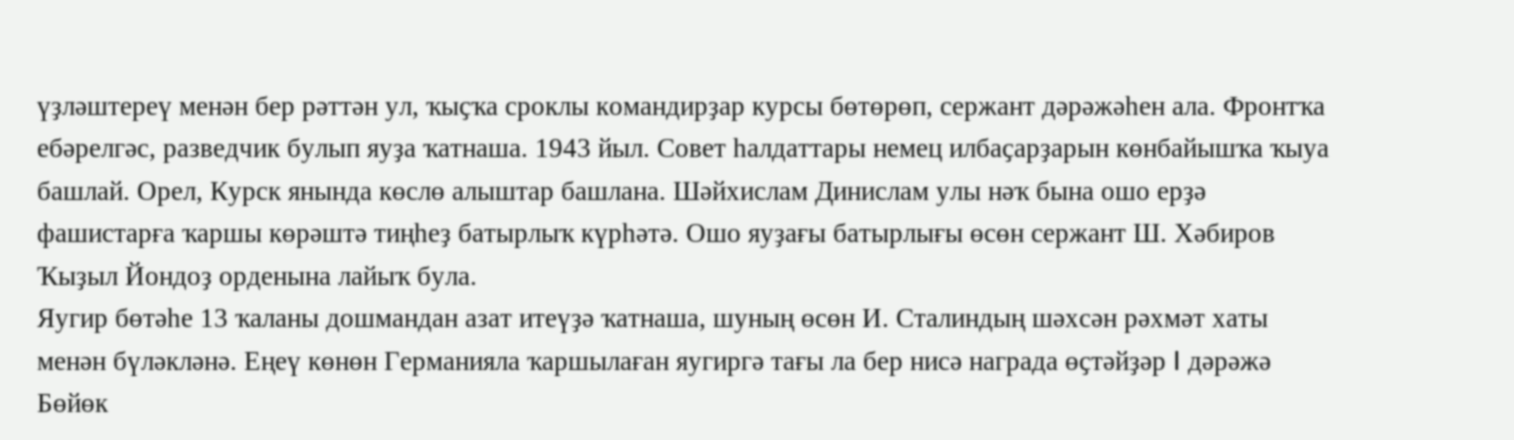үҙләштереү менән бер рәттән ул, ҡыҫҡа сроклы командирҙар курсы бөтөрөп, сержант дәрәжәһен ала. Фронтҡа ебәрелгәс, разведчик булып яуҙа ҡатнаша. 1943 йыл. Совет һалдаттары немец илбаҫарҙарын көнбайышҡа ҡыуа башлай. Орел, Курск янында көслө алыштар башлана. Шәйхислам Динислам улы нәҡ бына ошо ерҙә фашистарға ҡаршы көрәштә тиңһеҙ батырлыҡ күрһәтә. Ошо яуҙағы батырлығы өсөн сержант Ш. Хәбиров Ҡыҙыл Йондоҙ орденына лайыҡ була.
Яугир бөтәһе 13 ҡаланы дошмандан азат итеүҙә ҡатнаша, шуның өсөн И. Сталиндың шәхсән рәхмәт хаты менән бүләкләнә. Еңеү көнөн Германияла ҡаршылаған яугиргә тағы ла бер нисә награда өҫтәйҙәр I дәрәжә Бөйөк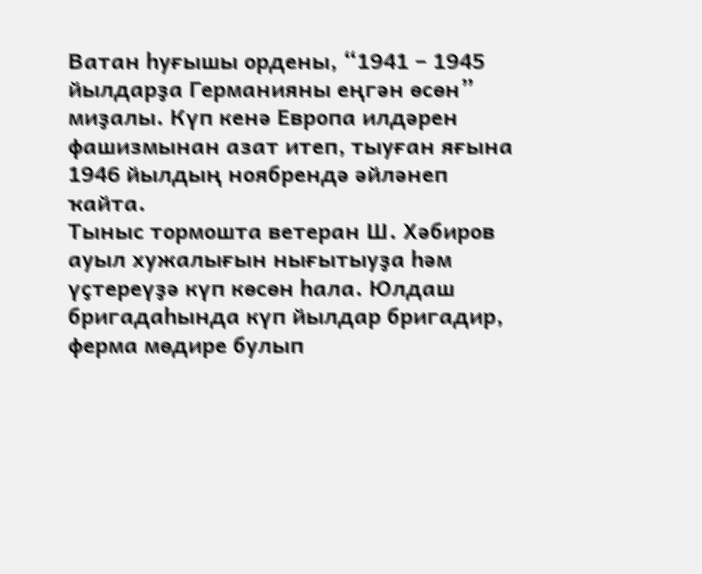Ватан һуғышы ордены, “1941 – 1945 йылдарҙа Германияны еңгән өсөн” миҙалы. Күп кенә Европа илдәрен фашизмынан азат итеп, тыуған яғына 1946 йылдың ноябрендә әйләнеп ҡайта.
Тыныс тормошта ветеран Ш. Хәбиров ауыл хужалығын нығытыуҙа һәм үҫтереүҙә күп көсөн һала. Юлдаш бригадаһында күп йылдар бригадир, ферма мөдире булып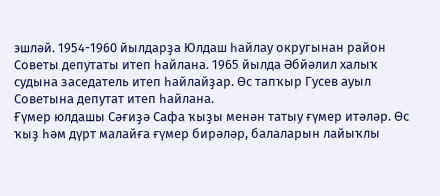эшләй. 1954-1960 йылдарҙа Юлдаш һайлау округынан район Советы депутаты итеп һайлана. 1965 йылда Әбйәлил халыҡ судына заседатель итеп һайлайҙар. Өс тапҡыр Гусев ауыл Советына депутат итеп һайлана.
Ғүмер юлдашы Сәғиҙә Сафа ҡыҙы менән татыу ғүмер итәләр. Өс ҡыҙ һәм дүрт малайға ғүмер бирәләр, балаларын лайыҡлы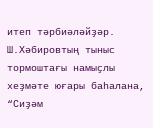итеп тәрбиәләйҙәр. Ш.Хәбировтың тыныс тормоштағы намыҫлы хеҙмәте юғары баһалана, “Сиҙәм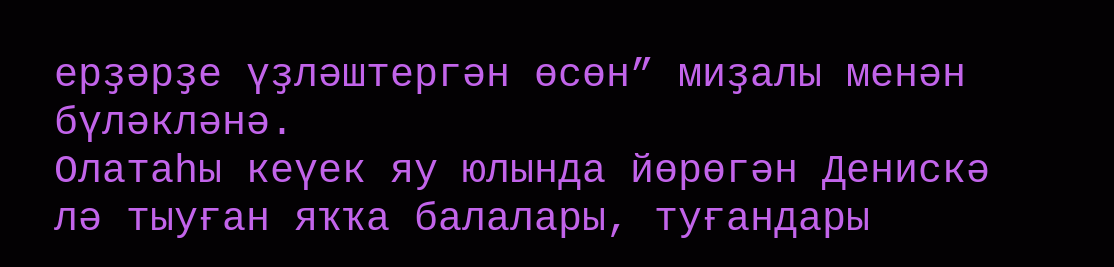ерҙәрҙе үҙләштергән өсөн” миҙалы менән бүләкләнә.
Олатаһы кеүек яу юлында йөрөгән Денискә лә тыуған яҡҡа балалары, туғандары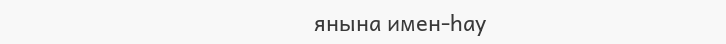янына имен-һау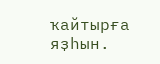ҡайтырға яҙһын.